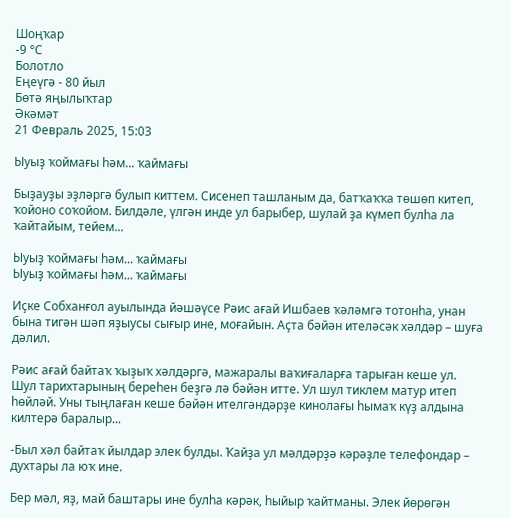Шоңҡар
-9 °С
Болотло
Еңеүгә - 80 йыл
Бөтә яңылыҡтар
Әкәмәт
21 Февраль 2025, 15:03

Ыуыҙ ҡоймағы һәм... ҡаймағы

Быҙауҙы эҙләргә булып киттем. Сисенеп ташланым да, батҡаҡҡа төшөп китеп, ҡойоно соҡойом. Билдәле, үлгән инде ул барыбер, шулай ҙа күмеп булһа ла ҡайтайым, тейем...

Ыуыҙ ҡоймағы һәм... ҡаймағы
Ыуыҙ ҡоймағы һәм... ҡаймағы

Иҫке Собханғол ауылында йәшәүсе Рәис ағай Ишбаев ҡәләмгә тотонһа, унан бына тигән шәп яҙыусы сығыр ине, моғайын. Аҫта бәйән ителәсәк хәлдәр – шуға дәлил.

Рәис ағай байтаҡ ҡыҙыҡ хәлдәргә, мажаралы ваҡиғаларға тарыған кеше ул. Шул тарихтарының береһен беҙгә лә бәйән итте. Ул шул тиклем матур итеп һөйләй. Уны тыңлаған кеше бәйән ителгәндәрҙе кинолағы һымаҡ күҙ алдына килтерә баралыр...

-Был хәл байтаҡ йылдар элек булды. Ҡайҙа ул мәлдәрҙә кәрәҙле телефондар – духтары ла юҡ ине.

Бер мәл, яҙ, май баштары ине булһа кәрәк, һыйыр ҡайтманы. Элек йөрөгән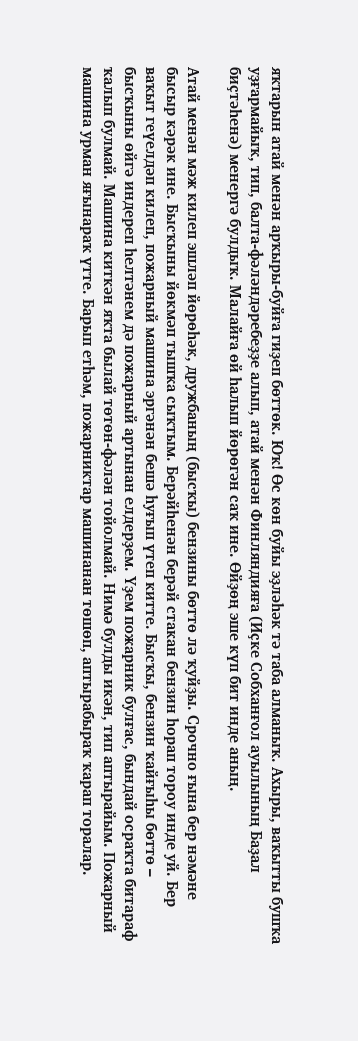яҡтарын атай менән арҡыры-буйға гиҙеп бөттөк. Юҡ! Өс көн буйы эҙләһәк тә таба алманыҡ. Ахыры, ваҡытты бушҡа уҙғармайыҡ, тип, балта-фәләндәребеҙҙе алып, атай менән Финляндияға (Иҫке Собханғол ауылының Баҙал биҫтәһенә) менергә булдыҡ. Малайға өй һалып йөрөгән саҡ ине. Өйҙөң эше күп бит инде аның.

Атай менән мәж килеп эшләп йөрөһәк, дружбаның (бысҡы) бензины бөттө лә ҡуйҙы. Срочно ғына бер нәмәне бысыр кәрәк ине. Бысҡыны йөкмәп тышҡа сыҡтым. Берәйһенән берәй стакан бензин һорап тороу инде уй. Бер ваҡыт геүелдәп килеп, пожарный машина эргәнән бешә һуғып үтеп китте. Бысҡы, бензин ҡайғыһы бөттө – бысҡыны өйгә индереп һелтәнем дә пожарный артынан елдерҙем. Үҙем пожарник булғас, бындай осраҡта битараф ҡалып булмай. Машина киткән яҡта былай төтөн-фәлән тойолмай. Нимә булды икән, тип аптырайым. Пожарный машина урман яғынараҡ үтте. Барып етһәм, пожарниктар машинанан төшөп, аптырабыраҡ ҡарап торалар.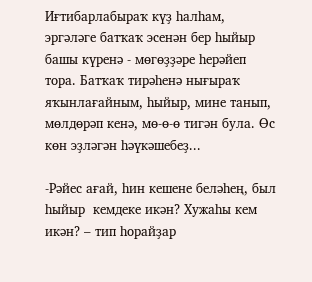Иғтибарлабыраҡ күҙ һалһам, эргәләге батҡаҡ эсенән бер һыйыр башы күренә - мөгөҙҙәре һерәйеп тора. Батҡаҡ тирәһенә нығыраҡ яҡынлағайным, һыйыр, мине танып, мөлдөрәп кенә, мө-ө-ө тигән була. Өс көн эҙләгән һәүкәшебеҙ...

-Рәйес ағай, һин кешене беләһең, был һыйыр  кемдеке икән? Хужаһы кем икән? – тип һорайҙар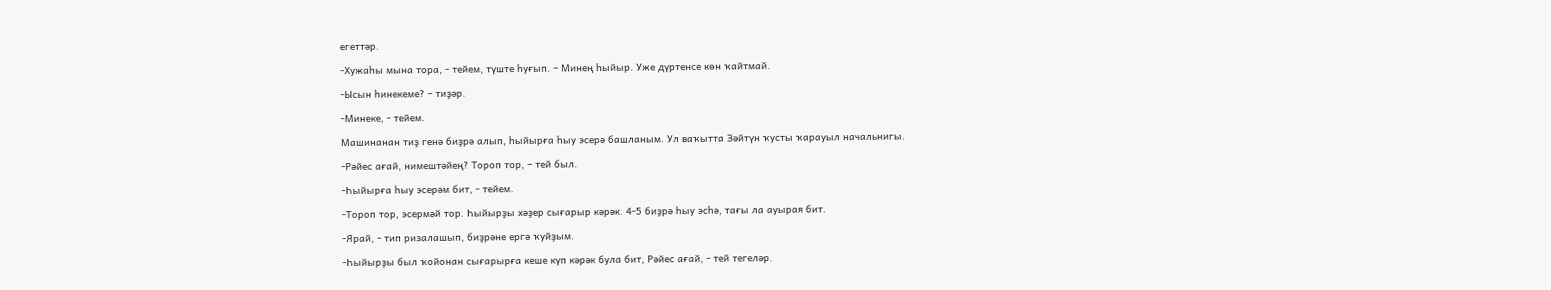егеттәр.

-Хужаһы мына тора, - тейем, түште һуғып. – Минең һыйыр. Уже дүртенсе көн ҡайтмай.

-Ысын һинекеме? – тиҙәр.

-Минеке, - тейем.

Машинанан тиҙ генә биҙрә алып, һыйырға һыу эсерә башланым. Ул ваҡытта Зәйтүн ҡусты ҡарауыл начальнигы.

-Рәйес ағай, нимештәйең? Тороп тор, – тей был.

-Һыйырға һыу эсерәм бит, - тейем.

-Тороп тор, эсермәй тор. Һыйырҙы хәҙер сығарыр кәрәк. 4-5 биҙрә һыу эсһә, тағы ла ауырая бит.

-Ярай, - тип ризалашып, биҙрәне ергә ҡуйҙым.

-Һыйырҙы был ҡойонан сығарырға кеше күп кәрәк була бит, Рәйес ағай, - тей тегеләр.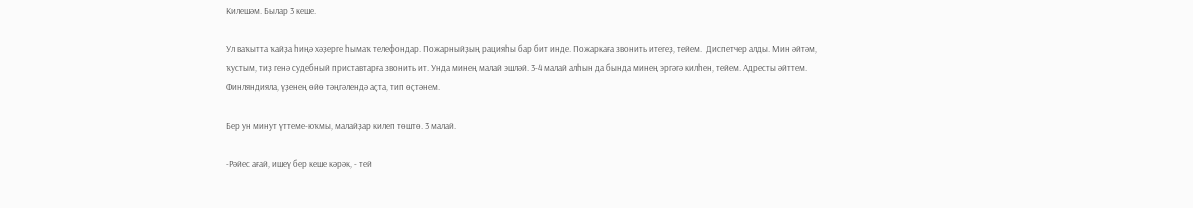Килешәм. Былар 3 кеше.

Ул ваҡытта ҡайҙа һиңә хәҙерге һымаҡ телефондар. Пожарныйҙың рацияһы бар бит инде. Пожаркаға звонить итегеҙ, тейем.  Диспетчер алды. Мин әйтәм, ҡустым, тиҙ генә судебный приставтарға звонить ит. Унда минең малай эшләй. 3-4 малай алһын да бында минең эргәгә килһен, тейем. Адресты әйттем. Финляндияла, үҙенең өйө тәңгәлендә аҫта, тип өҫтәнем.

Бер ун минут үттеме-юҡмы, малайҙар килеп төштө. 3 малай.

-Рәйес ағай, ишеү бер кеше кәрәк, - тей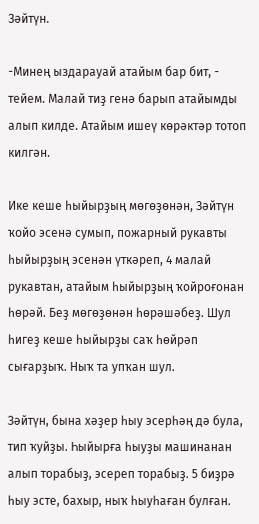Зәйтүн.

-Минең ыздарауай атайым бар бит, - тейем. Малай тиҙ генә барып атайымды алып килде. Атайым ишеү көрәктәр тотоп килгән.

Ике кеше һыйырҙың мөгөҙөнән, Зәйтүн ҡойо эсенә сумып, пожарный рукавты һыйырҙың эсенән үткәреп, 4 малай рукавтан, атайым һыйырҙың ҡойроғонан һөрәй. Беҙ мөгөҙөнән һөрәшәбеҙ. Шул һигеҙ кеше һыйырҙы саҡ һөйрәп сығарҙыҡ. Ныҡ та упҡан шул.

Зәйтүн, бына хәҙер һыу эсерһәң дә була, тип ҡуйҙы. Һыйырға һыуҙы машинанан алып торабыҙ, эсереп торабыҙ. 5 биҙрә һыу эсте, бахыр, ныҡ һыуһаған булған.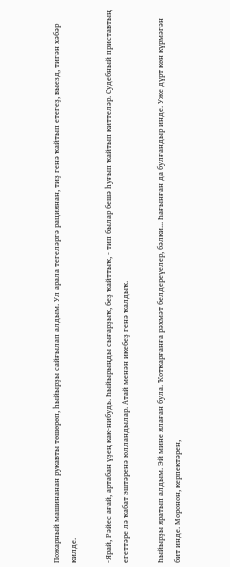Пожарный машинанан рукавты төшөрөп, һыйырҙы сайғылап алдым. Ул арала тегеләргә рациянан, тиҙ генә ҡайтып етегеҙ, выезд, тигән хәбәр килде.

-Ярай, Рәйес ағай, артабан үҙең как-нибудь. Һыйырыңды сығарҙыҡ, беҙ ҡайттыҡ, - тип былар бешә һуғып ҡайтып киттеләр. Судебный приставтың егеттәре лә ҡабат эштәренә юлландылар. Атай менән икебеҙ генә ҡалдыҡ.

Һыйырҙы яратып алдым. Эй мине ялаған була. Ҡотҡарғанға рәхмәт белдереүелер, бәлки... Һағынған да булғандыр инде. Уже дүрт көн күрмәгән бит инде. Моронон, керпектәрен,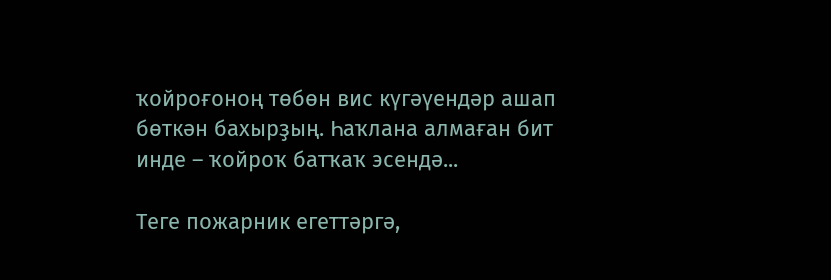ҡойроғоноң төбөн вис күгәүендәр ашап бөткән бахырҙың. Һаҡлана алмаған бит инде – ҡойроҡ батҡаҡ эсендә...

Теге пожарник егеттәргә,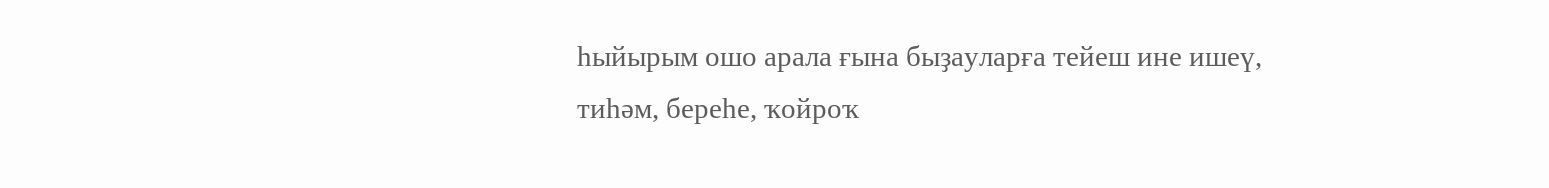һыйырым ошо арала ғына быҙауларға тейеш ине ишеү, тиһәм, береһе, ҡойроҡ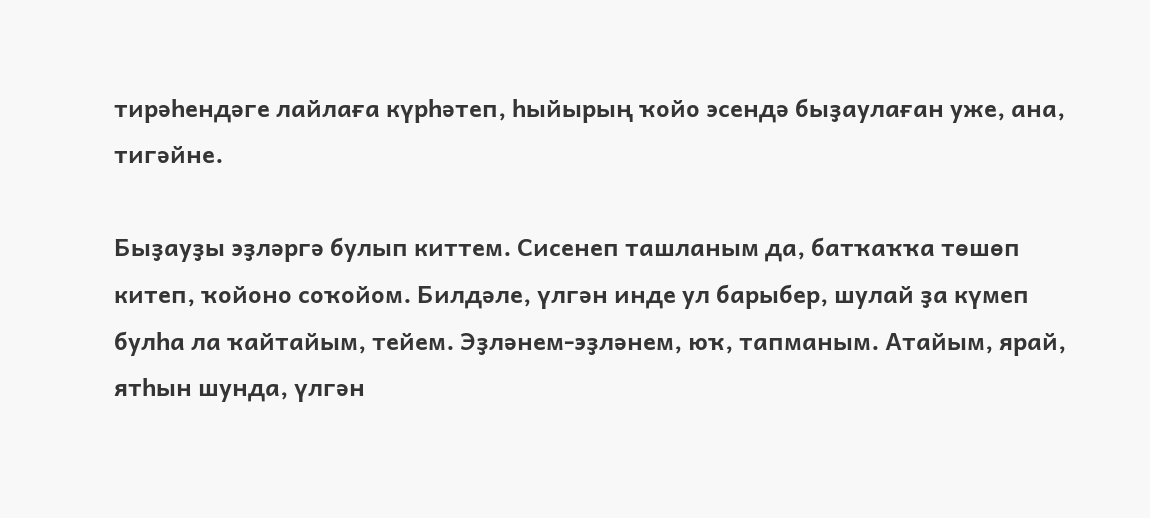тирәһендәге лайлаға күрһәтеп, һыйырың ҡойо эсендә быҙаулаған уже, ана, тигәйне.

Быҙауҙы эҙләргә булып киттем. Сисенеп ташланым да, батҡаҡҡа төшөп китеп, ҡойоно соҡойом. Билдәле, үлгән инде ул барыбер, шулай ҙа күмеп булһа ла ҡайтайым, тейем. Эҙләнем-эҙләнем, юҡ, тапманым. Атайым, ярай, ятһын шунда, үлгән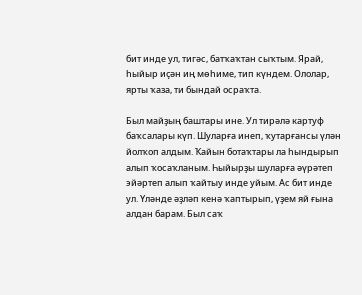бит инде ул, тигәс, батҡаҡтан сыҡтым. Ярай, һыйыр иҫән иң мөһиме, тип күндем. Ололар, ярты ҡаза, ти бындай осраҡта.

Был майҙың баштары ине. Ул тирәлә картуф баҡсалары күп. Шуларға инеп, ҡутарғансы үлән йолҡоп алдым. Ҡайын ботаҡтары ла һындырып алып ҡосаҡланым. Һыйырҙы шуларға әүрәтеп эйәртеп алып ҡайтыу инде уйым. Ас бит инде ул. Үләнде әҙләп кенә ҡаптырып, үҙем яй ғына алдан барам. Был саҡ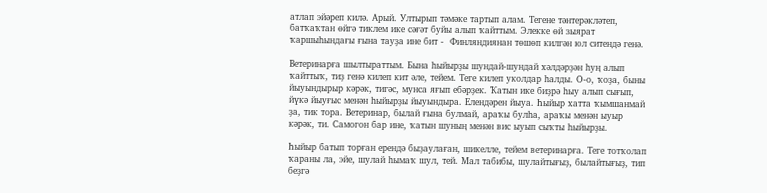атлап эйәреп килә. Арый. Ултырып тәмәке тартып алам. Тегене тәнтерәкләтеп, батҡаҡтан өйгә тиклем ике сәғәт буйы алып ҡайттым. Элекке өй зыярат ҡаршыһындағы ғына тауҙа ине бит -  Финляндиянан төшөп килгән юл ситендә генә.

Ветеринарға шылтыраттым. Бына һыйырҙы шундай-шундай хәлдәрҙән һуң алып ҡайттыҡ, тиҙ генә килеп кит әле, тейем. Теге килеп уколдар һалды. О-о, ҡоҙа, быны йыуындырыр кәрәк, тигәс, мунса яғып ебәрҙек. Ҡатын ике биҙрә һыу алып сығып, йүкә йыуғыс менән һыйырҙы йыуындыра. Елендәрен йыуа. Һыйыр хатта ҡымшанмай ҙа, тик тора. Ветеринар, былай ғына булмай, араҡы булһа, араҡы менән ыуыр кәрәк, ти. Самогон бар ине, ҡатын шуның менән вис ыуып сыҡты һыйырҙы.

Һыйыр батып торған ерендә быҙаулаған, шикелле, тейем ветеринарға. Теге тотҡолап ҡараны ла, эйе, шулай һымаҡ шул, тей. Мал табибы, шулайтығыҙ, былайтығыҙ, тип беҙгә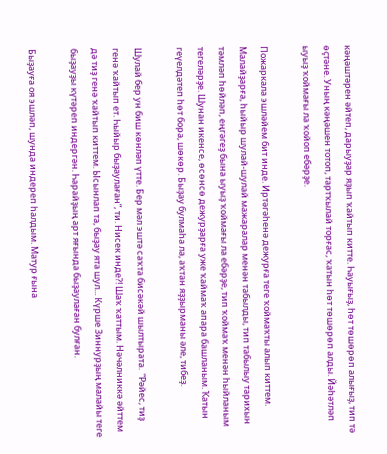кәңәштәрен әйтеп, дарыуҙар яҙып ҡайтып китте. Һауығыҙ, һөт төшөрөп алығыҙ, тип тә өҫтәне. Уның кәңәшен тотоп, тартҡылай торғас, ҡатын һөт төшөрөп алды. Йәһәтләп ыуыҙ ҡоймағы ла ҡойоп ебәрҙе.

Пожаркала эшләйем бит инде. Иртәгәһенә дежурға теге ҡоймаҡты алып киттем. Малайҙарға, һыйыр шулай-шулай мажаралар менән табылды, тип табылыу тарихын тәмләп һөйләп, еңгәгеҙ бына ыуыҙ ҡоймағы ла ебәрҙе, тип ҡоймаҡ менән һыйланым тегеләрҙе. Шунан икенсе, өсөнсө дежурҙарға уже ҡаймаҡ апара башланым. Ҡатын геүелдәтеп һөт бора, шөкөр. Быҙау булмаһа ла, аҡтан яҙҙырманы әле, тибеҙ.

Шулай бер ун биш көнләп үтте. Бер мәл эштә саҡта бисәкәй шылтырата.  “Рәйес, тиҙ генә ҡайтып ет. Һыйыр быҙаулаған”, ти. Нисек инде?! Шаҡ ҡаттым. Нәчәлниккә әйттем дә тиҙ генә ҡайтып киттем. Ысынлап та, быҙау ята шул... Күрше Зиннурҙың малайы теге быҙауҙы күтәреп индергән. Һарайҙың арт яғында быҙаулаған булған.

Быҙауға оя эшләп, шунда индереп һалдым. Матур ғына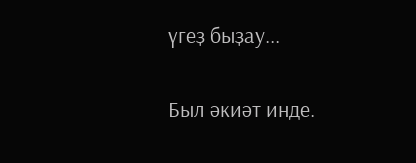үгеҙ быҙау...

Был әкиәт инде.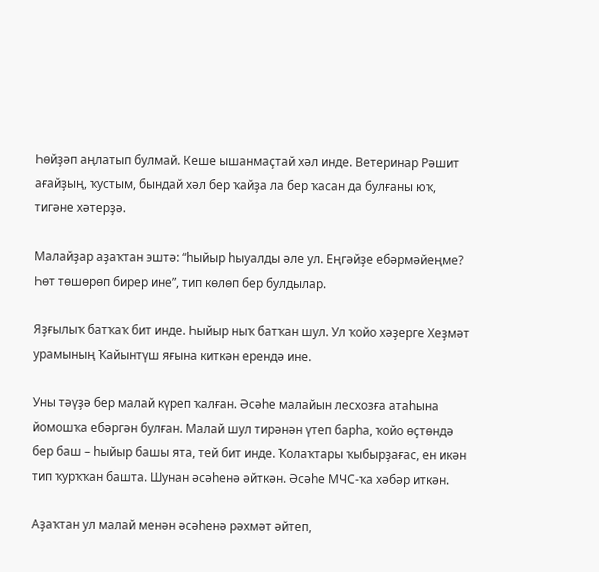Һөйҙәп аңлатып булмай. Кеше ышанмаҫтай хәл инде. Ветеринар Рәшит ағайҙың, ҡустым, бындай хәл бер ҡайҙа ла бер ҡасан да булғаны юҡ, тигәне хәтерҙә.

Малайҙар аҙаҡтан эштә: “һыйыр һыуалды әле ул. Еңгәйҙе ебәрмәйеңме? Һөт төшөрөп бирер ине”, тип көлөп бер булдылар.

Яҙғылыҡ батҡаҡ бит инде. Һыйыр ныҡ батҡан шул. Ул ҡойо хәҙерге Хеҙмәт урамының Ҡайынтүш яғына киткән ерендә ине.

Уны тәүҙә бер малай күреп ҡалған. Әсәһе малайын лесхозға атаһына йомошҡа ебәргән булған. Малай шул тирәнән үтеп барһа, ҡойо өҫтөндә бер баш – һыйыр башы ята, тей бит инде. Ҡолаҡтары ҡыбырҙағас, ен икән тип ҡурҡҡан башта. Шунан әсәһенә әйткән. Әсәһе МЧС-ҡа хәбәр иткән.

Аҙаҡтан ул малай менән әсәһенә рәхмәт әйтеп,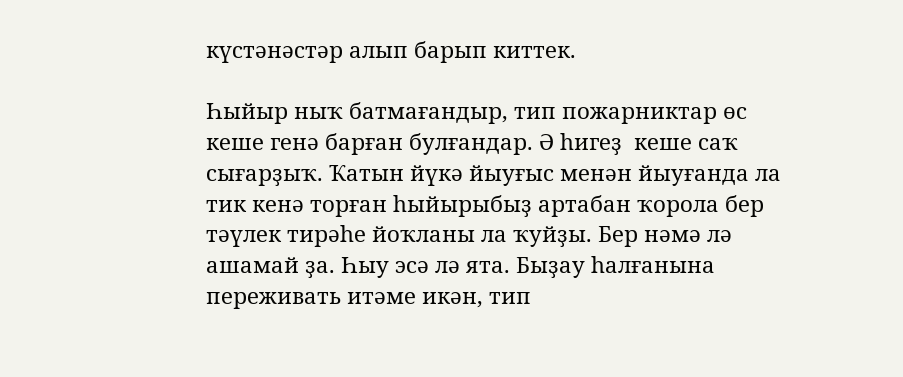күстәнәстәр алып барып киттек.

Һыйыр ныҡ батмағандыр, тип пожарниктар өс кеше генә барған булғандар. Ә һигеҙ  кеше саҡ сығарҙыҡ. Ҡатын йүкә йыуғыс менән йыуғанда ла тик кенә торған һыйырыбыҙ артабан ҡорола бер тәүлек тирәһе йоҡланы ла ҡуйҙы. Бер нәмә лә ашамай ҙа. Һыу эсә лә ята. Быҙау һалғанына переживать итәме икән, тип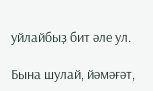уйлайбыҙ бит әле ул.

Бына шулай, йәмәғәт,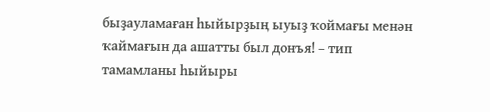быҙауламаған һыйырҙың ыуыҙ ҡоймағы менән ҡаймағын да ашатты был донъя! – тип тамамланы һыйыры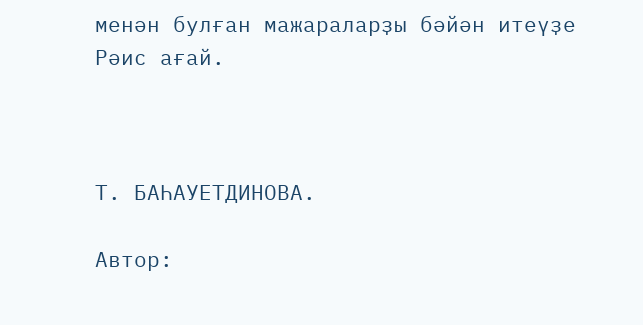менән булған мажараларҙы бәйән итеүҙе Рәис ағай.



Т. БАҺАУЕТДИНОВА.

Автор: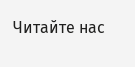Читайте нас